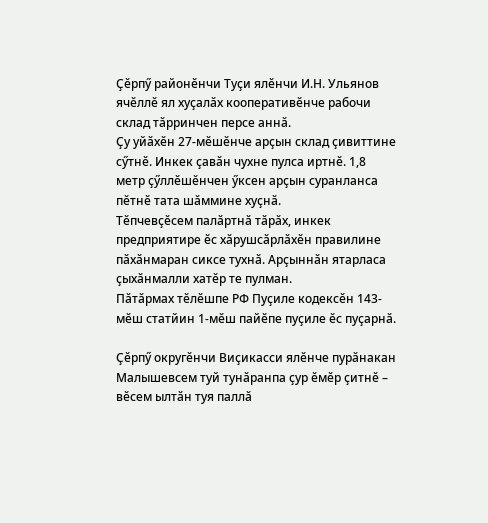Ҫӗрпӳ районӗнчи Туҫи ялӗнчи И.Н. Ульянов ячӗллӗ ял хуҫалӑх кооперативӗнче рабочи склад тӑрринчен персе аннӑ.
Ҫу уйӑхӗн 27-мӗшӗнче арҫын склад ҫивиттине сӳтнӗ. Инкек ҫавӑн чухне пулса иртнӗ. 1,8 метр ҫӳллӗшӗнчен ӳксен арҫын суранланса пӗтнӗ тата шӑммине хуҫнӑ.
Тӗпчевҫӗсем палӑртнӑ тӑрӑх, инкек предприятире ӗс хӑрушсӑрлӑхӗн правилине пӑхӑнмаран сиксе тухнӑ. Арҫыннӑн ятарласа ҫыхӑнмалли хатӗр те пулман.
Пӑтӑрмах тӗлӗшпе РФ Пуҫиле кодексӗн 143-мӗш статйин 1-мӗш пайӗпе пуҫиле ӗс пуҫарнӑ.

Ҫӗрпӳ округӗнчи Виҫикасси ялӗнче пурӑнакан Малышевсем туй тунӑранпа ҫур ӗмӗр ҫитнӗ – вӗсем ылтӑн туя паллӑ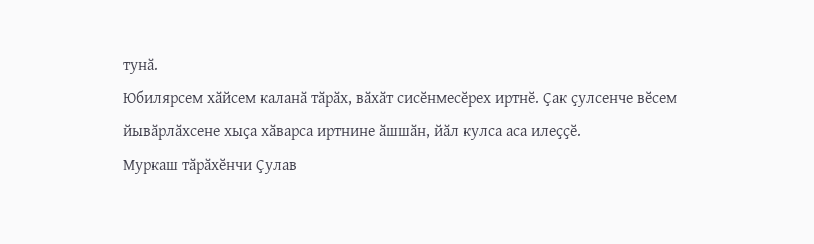тунӑ.
Юбилярсем хӑйсем каланӑ тӑрӑх, вӑхӑт сисӗнмесӗрех иртнӗ. Ҫак ҫулсенче вӗсем йывӑрлӑхсене хыҫа хӑварса иртнине ӑшшӑн, йӑл кулса аса илеҫҫӗ.
Муркаш тӑрӑхӗнчи Ҫулав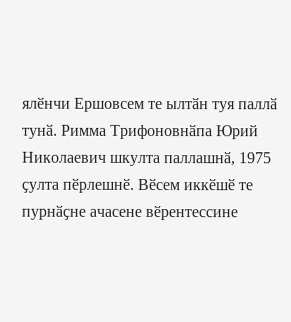ялӗнчи Ершовсем те ылтӑн туя паллӑ тунӑ. Римма Трифоновнӑпа Юрий Николаевич шкулта паллашнӑ, 1975 ҫулта пӗрлешнӗ. Вӗсем иккӗшӗ те пурнӑҫне ачасене вӗрентессине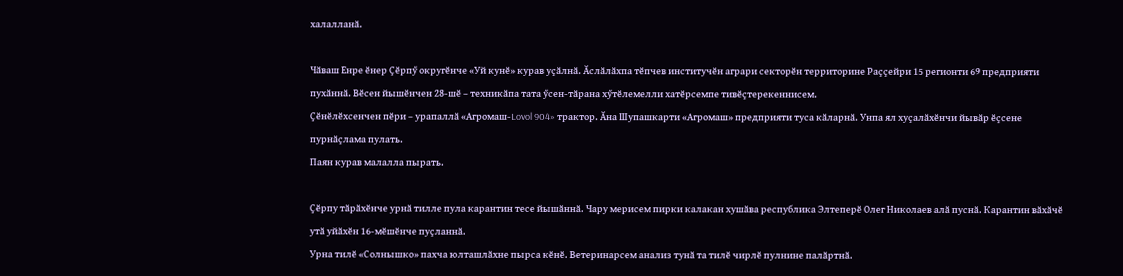халалланӑ.

Чӑваш Енре ӗнер Ҫӗрпӳ округӗнче «Уй кунӗ» курав уҫӑлнӑ. Ӑслӑлӑхпа тӗпчев институчӗн аграри секторӗн территорине Раҫҫейри 15 регионти 69 предприяти пухӑннӑ. Вӗсен йышӗнчен 28-шӗ – техникӑпа тата ӳсен-тӑрана хӳтӗлемелли хатӗрсемпе тивӗҫтерекеннисем.
Ҫӗнӗлӗхсенчен пӗри – урапаллӑ «Агромаш-Lovol 904» трактор. Ӑна Шупашкарти «Агромаш» предприяти туса кӑларнӑ. Унпа ял хуҫалӑхӗнчи йывӑр ӗҫсене пурнӑҫлама пулать.
Паян курав малалла пырать.

Ҫӗрпу тӑрӑхӗнче урнӑ тилле пула карантин тесе йышӑннӑ. Чару мерисем пирки калакан хушӑва республика Элтеперӗ Олег Николаев алӑ пуснӑ. Карантин вӑхӑчӗ утӑ уйӑхӗн 16-мӗшӗнче пуҫланнӑ.
Урна тилӗ «Солнышко» пахча юлташлӑхне пырса кӗнӗ. Ветеринарсем анализ тунӑ та тилӗ чирлӗ пулнине палӑртнӑ.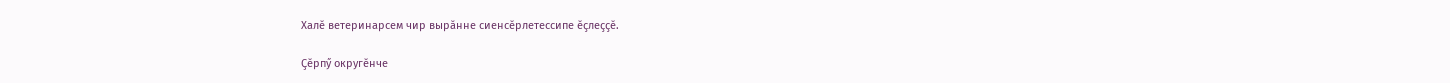Халӗ ветеринарсем чир вырӑнне сиенсӗрлетессипе ӗҫлеҫҫӗ.

Ҫӗрпӳ округӗнче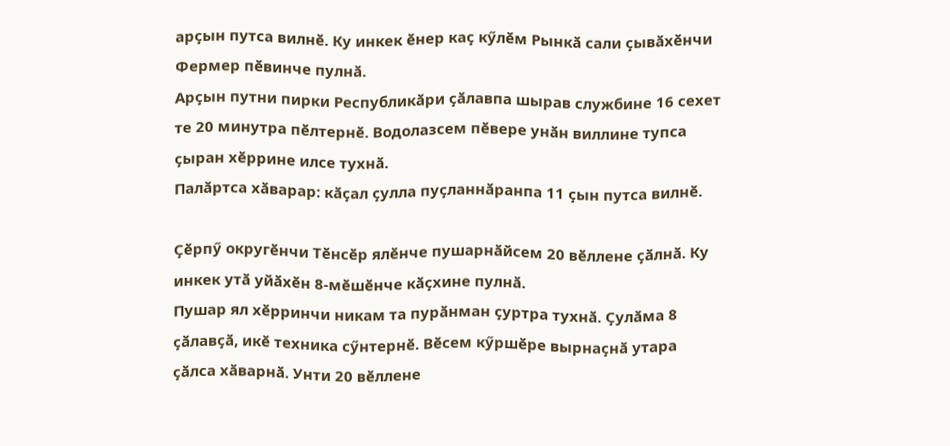арҫын путса вилнӗ. Ку инкек ӗнер каҫ кӳлӗм Рынкӑ сали ҫывӑхӗнчи Фермер пӗвинче пулнӑ.
Арҫын путни пирки Республикӑри ҫӑлавпа шырав службине 16 сехет те 20 минутра пӗлтернӗ. Водолазсем пӗвере унӑн виллине тупса ҫыран хӗррине илсе тухнӑ.
Палӑртса хӑварар: кӑҫал ҫулла пуҫланнӑранпа 11 ҫын путса вилнӗ.

Ҫӗрпӳ округӗнчи Тӗнсӗр ялӗнче пушарнӑйсем 20 вӗллене ҫӑлнӑ. Ку инкек утӑ уйӑхӗн 8-мӗшӗнче кӑҫхине пулнӑ.
Пушар ял хӗрринчи никам та пурӑнман ҫуртра тухнӑ. Ҫулӑма 8 ҫӑлавҫӑ, икӗ техника сӳнтернӗ. Вӗсем кӳршӗре вырнаҫнӑ утара ҫӑлса хӑварнӑ. Унти 20 вӗллене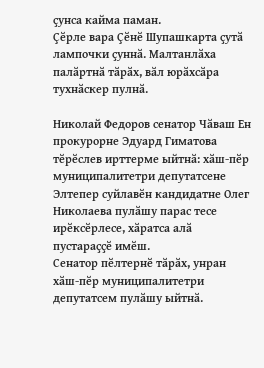ҫунса кайма паман.
Ҫӗрле вара Ҫӗнӗ Шупашкарта ҫутӑ лампочки ҫуннӑ. Малтанлӑха палӑртнӑ тӑрӑх, вӑл юрӑхсӑра тухнӑскер пулнӑ.

Николай Федоров сенатор Чӑваш Ен прокурорне Эдуард Гиматова тӗрӗслев ирттерме ыйтнӑ: хӑш-пӗр муниципалитетри депутатсене Элтепер суйлавӗн кандидатне Олег Николаева пулӑшу парас тесе ирӗксӗрлесе, хӑратса алӑ пустараҫҫӗ имӗш.
Сенатор пӗлтернӗ тӑрӑх, унран хӑш-пӗр муниципалитетри депутатсем пулӑшу ыйтнӑ.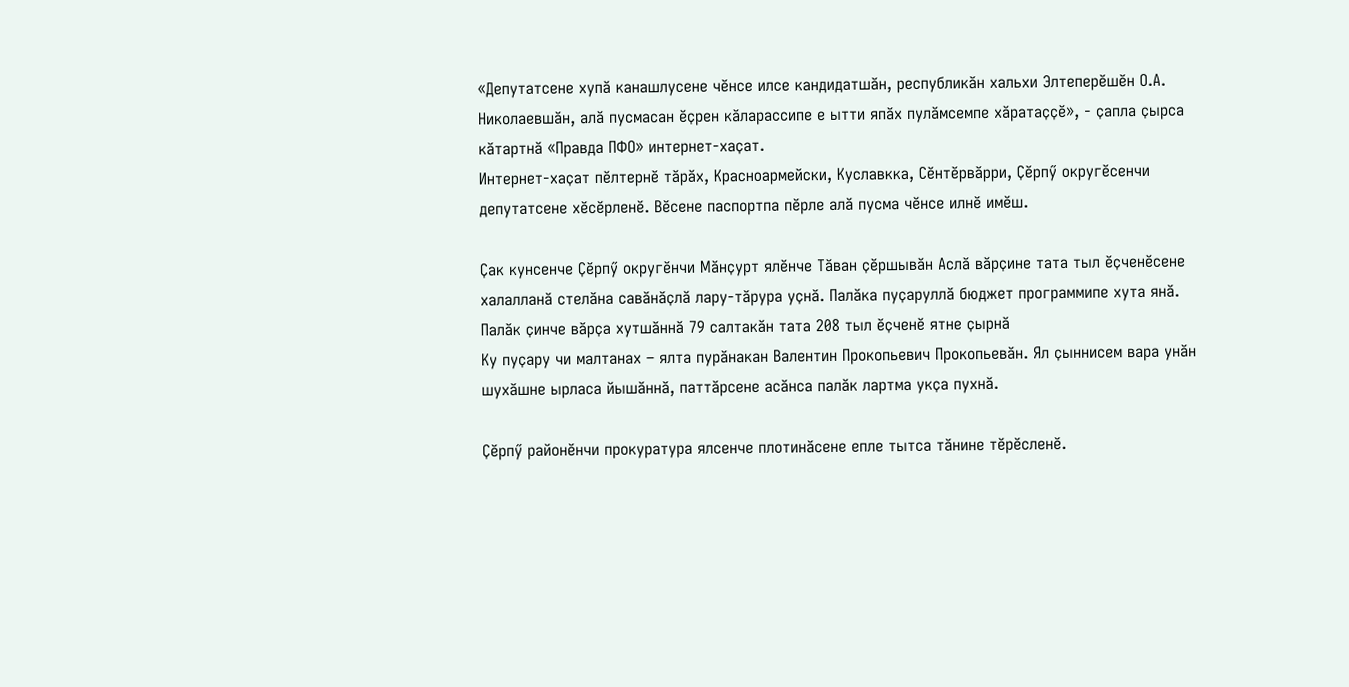«Депутатсене хупӑ канашлусене чӗнсе илсе кандидатшӑн, республикӑн хальхи Элтеперӗшӗн О.А. Николаевшӑн, алӑ пусмасан ӗҫрен кӑларассипе е ытти япӑх пулӑмсемпе хӑратаҫҫӗ», - ҫапла ҫырса кӑтартнӑ «Правда ПФО» интернет-хаҫат.
Интернет-хаҫат пӗлтернӗ тӑрӑх, Красноармейски, Куславкка, Сӗнтӗрвӑрри, Ҫӗрпӳ округӗсенчи депутатсене хӗсӗрленӗ. Вӗсене паспортпа пӗрле алӑ пусма чӗнсе илнӗ имӗш.

Ҫак кунсенче Ҫӗрпӳ округӗнчи Мӑнҫурт ялӗнче Тӑван ҫӗршывӑн Аслӑ вӑрҫине тата тыл ӗҫченӗсене халалланӑ стелӑна савӑнӑҫлӑ лару-тӑрура уҫнӑ. Палӑка пуҫаруллӑ бюджет программипе хута янӑ. Палӑк ҫинче вӑрҫа хутшӑннӑ 79 салтакӑн тата 208 тыл ӗҫченӗ ятне ҫырнӑ
Ку пуҫару чи малтанах – ялта пурӑнакан Валентин Прокопьевич Прокопьевӑн. Ял ҫыннисем вара унӑн шухӑшне ырласа йышӑннӑ, паттӑрсене асӑнса палӑк лартма укҫа пухнӑ.

Ҫӗрпӳ районӗнчи прокуратура ялсенче плотинӑсене епле тытса тӑнине тӗрӗсленӗ.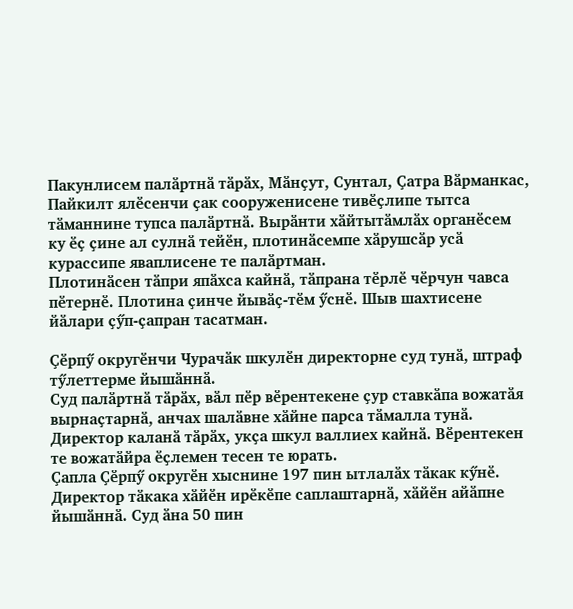Пакунлисем палӑртнӑ тӑрӑх, Мӑнҫут, Сунтал, Ҫатра Вӑрманкас, Пайкилт ялӗсенчи ҫак сооруженисене тивӗҫлипе тытса тӑманнине тупса палӑртнӑ. Вырӑнти хӑйтытӑмлӑх органӗсем ку ӗҫ ҫине ал сулнӑ тейӗн, плотинӑсемпе хӑрушсӑр усӑ курассипе яваплисене те палӑртман.
Плотинӑсен тӑпри япӑхса кайнӑ, тӑпрана тӗрлӗ чӗрчун чавса пӗтернӗ. Плотина ҫинче йывӑҫ-тӗм ӳснӗ. Шыв шахтисене йӑлари ҫӳп-ҫапран тасатман.

Ҫӗрпӳ округӗнчи Чурачӑк шкулӗн директорне суд тунӑ, штраф тӳлеттерме йышӑннӑ.
Суд палӑртнӑ тӑрӑх, вӑл пӗр вӗрентекене ҫур ставкӑпа вожатӑя вырнаҫтарнӑ, анчах шалӑвне хӑйне парса тӑмалла тунӑ. Директор каланӑ тӑрӑх, укҫа шкул валлиех кайнӑ. Вӗрентекен те вожатӑйра ӗҫлемен тесен те юрать.
Ҫапла Ҫӗрпӳ округӗн хыснине 197 пин ытлалӑх тӑкак кӳнӗ. Директор тӑкака хӑйӗн ирӗкӗпе саплаштарнӑ, хӑйӗн айӑпне йышӑннӑ. Суд ӑна 50 пин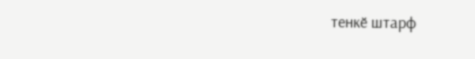тенкӗ штарф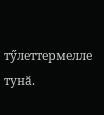тӳлеттермелле тунӑ.